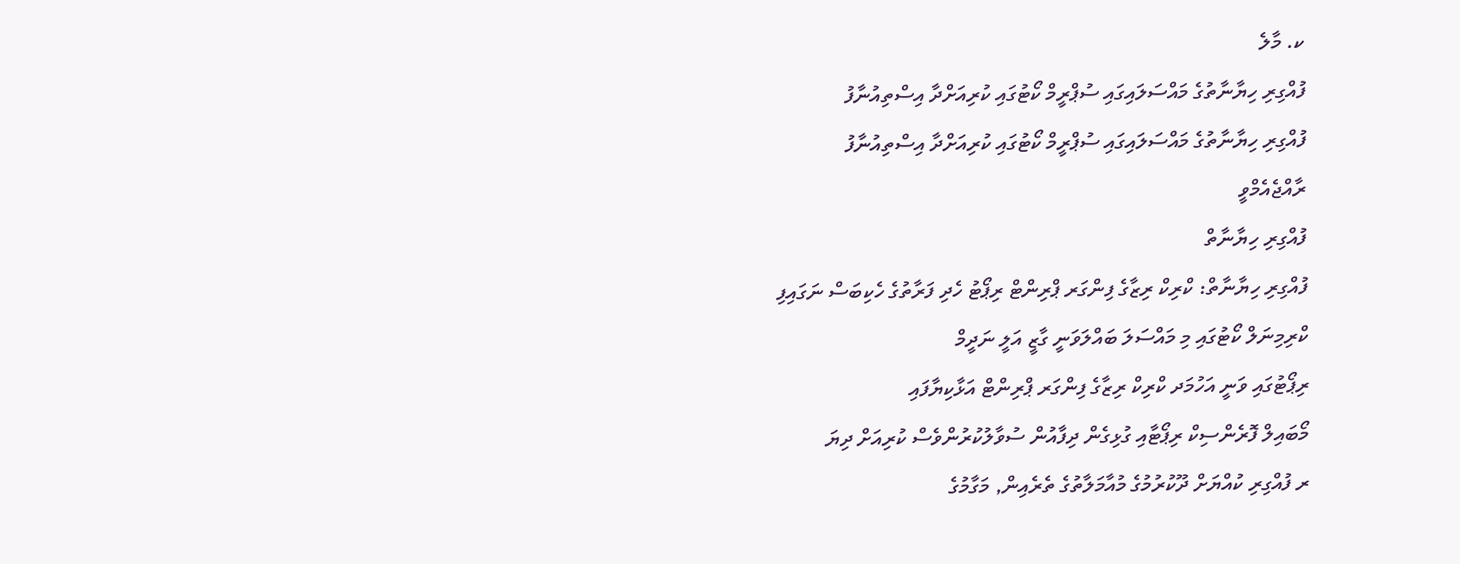ކ. މާލެ
ފުއްގިރި ހިޔާނާތުގެ މައްސަލައިގައި ސުޕްރީމް ކޯޓުގައި ކުރިއަށްދާ އިސްތިއުނާފު
ފުއްގިރި ހިޔާނާތުގެ މައްސަލައިގައި ސުޕްރީމް ކޯޓުގައި ކުރިއަށްދާ އިސްތިއުނާފު
ރާއްޖެއެމްވީ
ފުއްގިރި ހިޔާނާތް
ފުއްގިރި ހިޔާނާތް: ކްރިކް ރިޒާގެ ފިންގަރ ޕްރިންޓް ރިޕޯޓު ހެދި ފަރާތުގެ ހެކިބަސް ނަގައިފި
ކްރިމިނަލް ކޯޓުގައި މި މައްސަލަ ބައްލަވަނީ ގާޒީ އަލީ ނަދީމް
ރިޕޯޓުގައި ވަނީ އަހުމަދ ކްރިކް ރިޒާގެ ފިންގަރ ޕްރިންޓް އަޅާކިޔާފައި
މޯބައިލް ފޮރެންސިކް ރިޕޯޓާއި ގުޅިގެން ދިފާއުން ސުވާލުކުރުންވެސް ކުރިއަށް ދިޔަ
ރ ފުއްގިރި ކުއްޔަށް ދޫކުރުމުގެ މުއާމަލާތުގެ ތެރެއިން, މަގާމުގެ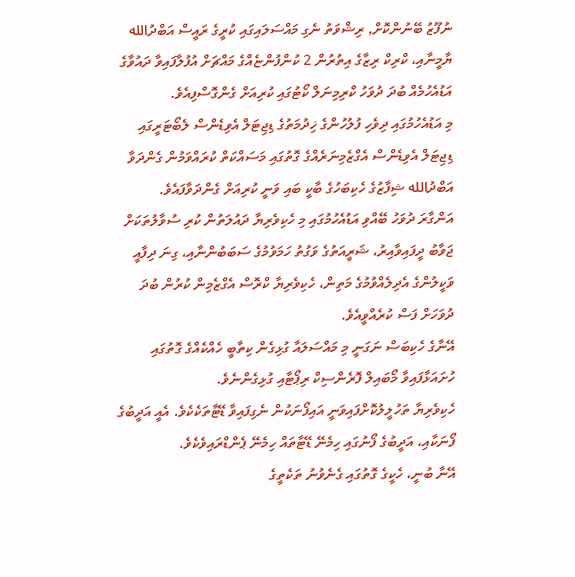ނުފޫޒު ބޭނުންކޮށް, ރިޝްވަތު ނެގި މައްސަލައިގައި ކުރީގެ ރައީސް އަބްދުالله ޔާމީނާއި، ކްރިކް ރިޒާގެ އިތުރުން 2 ކުންފުންޏެއްގެ މައްޗަށް އުފުލާފައިވާ ދައުވާގެ އަޑުއެހުމެއް ބުދަ ދުވަހު ކްރިމިނަލް ކޯޓުގައި ކުރިއަށް ގެންގޮސްފިއެވެ.
މި އަޑުއެހުމުގައި ދިވެހި ފުލުހުންގެ ޚިދުމަތުގެ ޑިޖިޓަލް އެވިޑެންސް ލެބޯޓަރީގައި ޑިޖިޓަލް އެވިޑެންސް އެގްޒެމިނަރެއްގެ ގޮތުގައި މަސައްކަތް ކުރައްވަމުން ގެންދަވާ އަބްދުالله ޝިފާޒުގެ ހެކިބަހުގެ ބާކީ ބައި ވަނީ ކުރިއަށް ގެންދަވާފައެވެ.
އަންގާރަ ދުވަހު ބޭއްވި އަޑުއެހުމުގައި މި ހެކިވެރިޔާ ދައުލަތުން ކުރި ސުވާލުތަކަށް ޖަވާބު ދީފައިވާއިރު، ޝަރީއަތުގެ ވަގުތު ހަމަވުމުގެ ސަބަބުންނާއި، ގިނަ ދިފާއީ ވަކީލުންގެ އެދިލެއްވުމުގެ މަތިން، ހެކިވެރިޔާ ކްރޮސް އެގްޒެމިން ކުރުން ބުދަ ދުވަހަށް ފަސް ކުރެއްވީއެވެ.
އޭނާގެ ހެކިބަސް ނަގަނީ މި މައްސަލައާ ގުޅިގެން ކިތާބީ ހެއްކެއްގެ ގޮތުގައި ހުށައަޅާފައިވާ މޯބައިލް ފޮރެންސިކް ރިޕޯޓާއި ގުޅިގެންނެވެ.
ހެކިވެރިޔާ ތަހުލީލުކޮށްފައިވަނީ އައިފޯނަކުން ނެގިފައިވާ ޑޭޓާތަކެކެވެ. އެއީ އަދީބުގެ ފޯނަކާއި، އަދީބުގެ ފޯނުގައި ހިމެނޭ ޑޭޓާތައް ހިމެނޭ ޕެންޑްރައިވެކެވެ.
އޭނާ ބުނީ، ހެކީގެ ގޮތުގައި ގެނެވުނު ތަކެތީގެ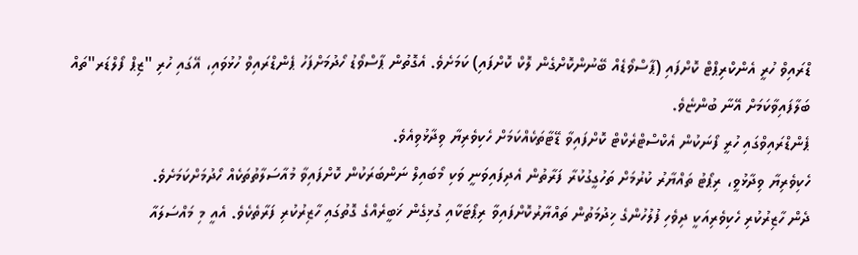ޑްރައިވް ހުރީ އެންކްރިޕްޓް ކޮށްފައި (ޕާސްވޯޑެއް ބޭނުންކޮށްގެން ލޮކް ކޮށްފައި) ކަމަށެވެ. އެގޮތުން ޕާސްވޯޑު ހޯދުމަށްފަހު ޕެންޑްރައިވް ހުޅުވައި، އޭގައި ހުރި "ޒިޕް ފޯލްޑަރ"ތައް ބަލާފައިވާކަމަށް އޭނާ ބުންޏެވެ.
ޕެންޑްރައިވްގައި ހުރީ ފޯނަކުން އެކްސްޓްރެކްޓް ކޮށްފައިވާ ޑޭޓާތަކެއްކަމަށް ހެކިވެރިޔާ ވިދާޅުވިއެވެ.
ހެކިވެރިޔާ ވިދާޅުވީ، ރިޕޯޓު ތައްޔާރު ކުރުމަށް ތަހުގީގުކުރާ ފަރާތުން އެދިފައިވަނީ ވަކި މޯބައިލް ނަންބަރަކުން ކޮށްފައިވާ މުއާސަލާތުތަކެއް ހޯދުމަށްކަމަށެވެ.
ދެން ހާޒިރުކުރި ހެކިވެރިއަކީ ދިވެހި ފުލުހުންގެ ޚިދުމަތުން ތައްޔާރުކޮށްފައިވާ ރިޕޯޓަކާއި ގުޅިގެން ޚަބީރެއްގެ ގޮތުގައި ހާޒިރުކުރި ފަރާތެކެވެ. އެއީ މި މައްސަލައާ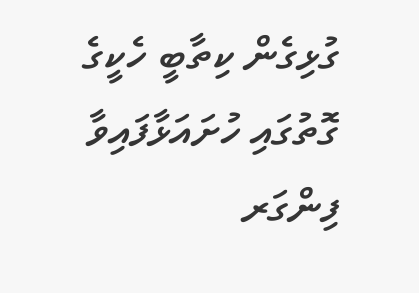ގުޅިގެން ކިތާބީ ހެކީގެ ގޮތުގައި ހުށައަޅާފައިވާ ފިންގަރ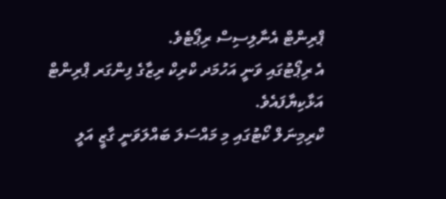ޕްރިންޓް އެނާލިސިސް ރިޕޯޓެވެ.
އެ ރިޕޯޓުގައި ވަނީ އަހުމަދ ކްރިކް ރިޒާގެ ފިންގަރ ޕްރިންޓް އަޅާކިޔާފައެވެ.
ކްރިމިނަލް ކޯޓުގައި މި މައްސަލަ ބައްލަވަނީ ގާޒީ އަލީ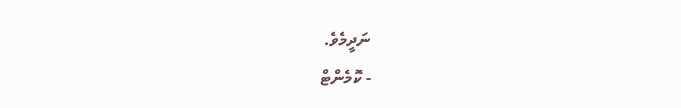ނަދީމެވެ.
- ކޮމެންޓް